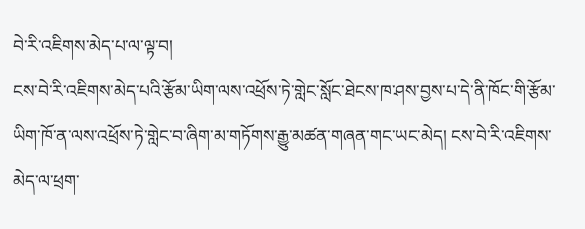བེ་རི་འཇིགས་མེད་པ་ལ་ལྟ་བ།
ངས་བེ་རི་འཇིགས་མེད་པའི་རྩོམ་ཡིག་ལས་འཕྲོས་ཏེ་གླེང་སློང་ཐེངས་ཁ་ཤས་བྱས་པ་དེ་ནི་ཁོང་གི་རྩོམ་ཡིག་ཁོ་ན་ལས་འཕྲོས་ཏེ་གླེང་བ་ཞིག་མ་གཏོགས་རྒྱུ་མཚན་གཞན་གང་ཡང་མེད། ངས་བེ་རི་འཇིགས་མེད་ལ་ཕྲག་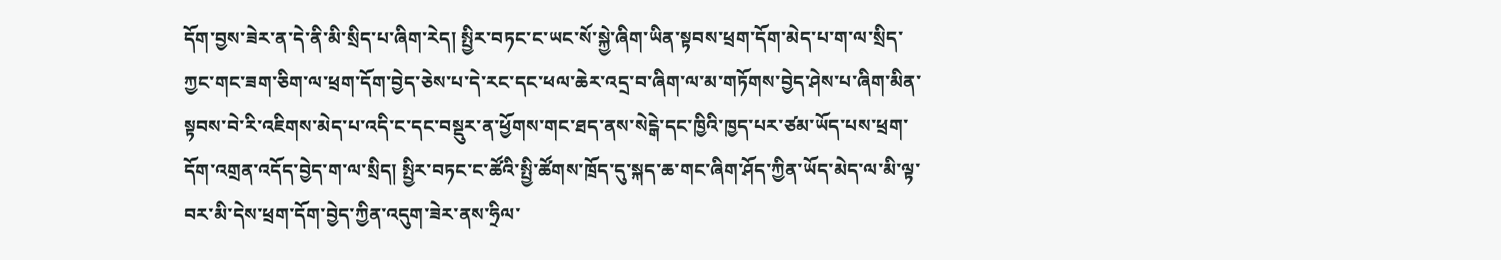དོག་བྱས་ཟེར་ན་དེ་ནི་མི་སྲིད་པ་ཞིག་རེད། སྤྱིར་བཏང་ང་ཡང་སོ་སྐྱེ་ཞིག་ཡིན་སྟབས་ཕྲག་དོག་མེད་པ་ག་ལ་སྲིད་ཀྱང་གང་ཟག་ཅིག་ལ་ཕྲག་དོག་བྱེད་ཅེས་པ་དེ་རང་དང་ཕལ་ཆེར་འདྲ་བ་ཞིག་ལ་མ་གཏོགས་བྱེད་ཤེས་པ་ཞིག་མིན་སྟབས་བེ་རི་འཇིགས་མེད་པ་འདི་ང་དང་བསྡུར་ན་ཕྱོགས་གང་ཐད་ནས་སེངྒེ་དང་ཁྱིའི་ཁྱད་པར་ཙམ་ཡོད་པས་ཕྲག་དོག་འགྲན་འདོད་བྱེད་ག་ལ་སྲིད། སྤྱིར་བཏང་ང་ཚོའི་སྤྱི་ཚོགས་ཁྲོད་དུ་སྐད་ཆ་གང་ཞིག་ཤོད་ཀྱིན་ཡོད་མེད་ལ་མི་ལྟ་བར་མི་དེས་ཕྲག་དོག་བྱེད་ཀྱིན་འདུག་ཟེར་ནས་ཧྲིལ་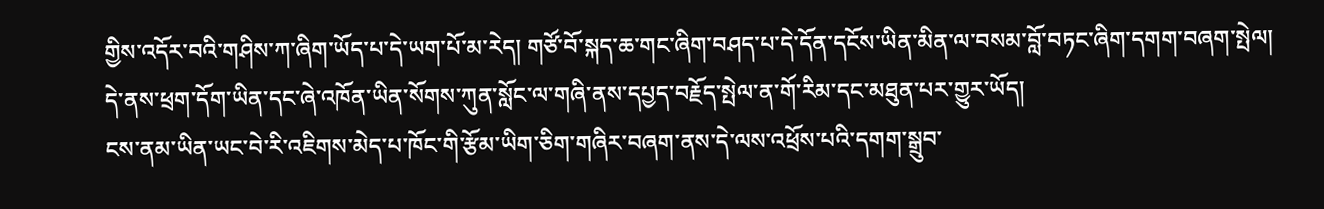གྱིས་འདོར་བའི་གཤིས་ཀ་ཞིག་ཡོད་པ་དེ་ཡག་པོ་མ་རེད། གཙོ་བོ་སྐད་ཆ་གང་ཞིག་བཤད་པ་དེ་དོན་དངོས་ཡིན་མིན་ལ་བསམ་བློ་བཏང་ཞིག་དགག་བཞག་སྤེལ། དེ་ནས་ཕྲག་དོག་ཡིན་དང་ཞེ་འཁོན་ཡིན་སོགས་ཀུན་སློང་ལ་གཞི་ནས་དཔྱད་བརྗོད་སྤེལ་ན་གོ་རིམ་དང་མཐུན་པར་གྱུར་ཡོད།
ངས་ནམ་ཡིན་ཡང་བེ་རི་འཇིགས་མེད་པ་ཁོང་གི་རྩོམ་ཡིག་ཅིག་གཞིར་བཞག་ནས་དེ་ལས་འཕྲོས་པའི་དགག་སྒྲུབ་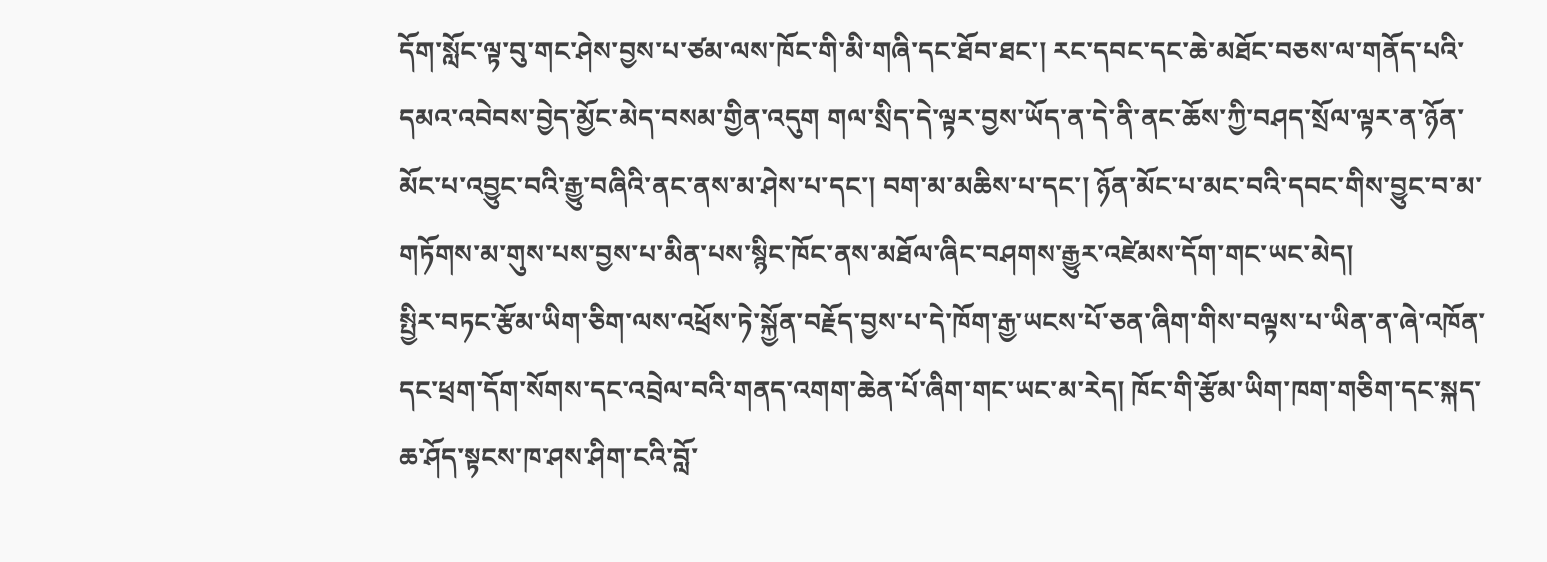དོག་སློང་ལྟ་བུ་གང་ཤེས་བྱས་པ་ཙམ་ལས་ཁོང་གི་མི་གཞི་དང་ཐོབ་ཐང་། རང་དབང་དང་ཆེ་མཐོང་བཅས་ལ་གནོད་པའི་དམའ་འབེབས་བྱེད་མྱོང་མེད་བསམ་གྱིན་འདུག གལ་སྲིད་དེ་ལྟར་བྱས་ཡོད་ན་དེ་ནི་ནང་ཆོས་ཀྱི་བཤད་སྲོལ་ལྟར་ན་ཉོན་མོང་པ་འབྱུང་བའི་རྒྱུ་བཞིའི་ནང་ནས་མ་ཤེས་པ་དང་། བག་མ་མཆིས་པ་དང་། ཉོན་མོང་པ་མང་བའི་དབང་གིས་བྱུང་བ་མ་གཏོགས་མ་གུས་པས་བྱས་པ་མིན་པས་སྙིང་ཁོང་ནས་མཐོལ་ཞིང་བཤགས་རྒྱུར་འཛེམས་དོག་གང་ཡང་མེད།
སྤྱིར་བཏང་རྩོམ་ཡིག་ཅིག་ལས་འཕྲོས་ཏེ་སྐྱོན་བརྗོད་བྱས་པ་དེ་ཁོག་རྒྱ་ཡངས་པོ་ཅན་ཞིག་གིས་བལྟས་པ་ཡིན་ན་ཞེ་འཁོན་དང་ཕྲག་དོག་སོགས་དང་འབྲེལ་བའི་གནད་འགག་ཆེན་པོ་ཞིག་གང་ཡང་མ་རེད། ཁོང་གི་རྩོམ་ཡིག་ཁག་གཅིག་དང་སྐད་ཆ་ཤོད་སྟངས་ཁ་ཤས་ཤིག་ངའི་བློ་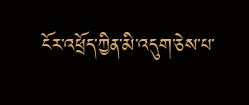ངོར་འཕྲོད་ཀྱིན་མི་འདུག་ཅེས་པ་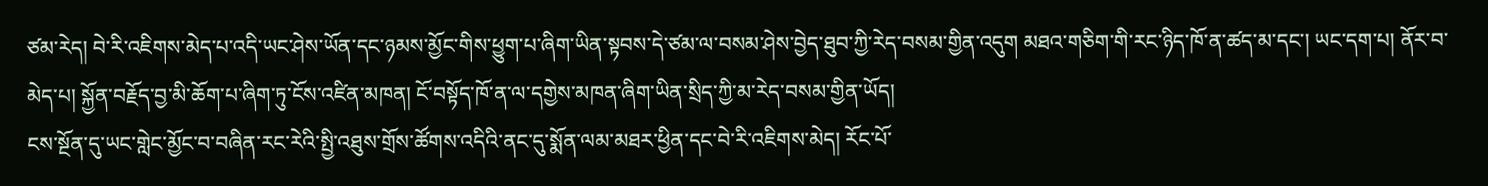ཙམ་རེད། བེ་རི་འཇིགས་མེད་པ་འདི་ཡང་ཤེས་ཡོན་དང་ཉམས་མྱོང་གིས་ཕྱུག་པ་ཞིག་ཡིན་སྟབས་དེ་ཙམ་ལ་བསམ་ཤེས་བྱེད་ཐུབ་ཀྱི་རེད་བསམ་གྱིན་འདུག མཐའ་གཅིག་གི་རང་ཉིད་ཁོ་ན་ཚད་མ་དང་། ཡང་དག་པ། ནོར་བ་མེད་པ། སྐྱོན་བརྗོད་བྱ་མི་ཆོག་པ་ཞིག་ཏུ་ངོས་འཛིན་མཁན། ངོ་བསྟོད་ཁོ་ན་ལ་དགྱེས་མཁན་ཞིག་ཡིན་སྲིད་ཀྱི་མ་རེད་བསམ་གྱིན་ཡོད།
ངས་སྔོན་དུ་ཡང་གླེང་མྱོང་བ་བཞིན་རང་རེའི་སྤྱི་འཐུས་གྲོས་ཚོགས་འདིའི་ནང་དུ་སྨོན་ལམ་མཐར་ཕྱིན་དང་བེ་རི་འཇིགས་མེད། རོང་པོ་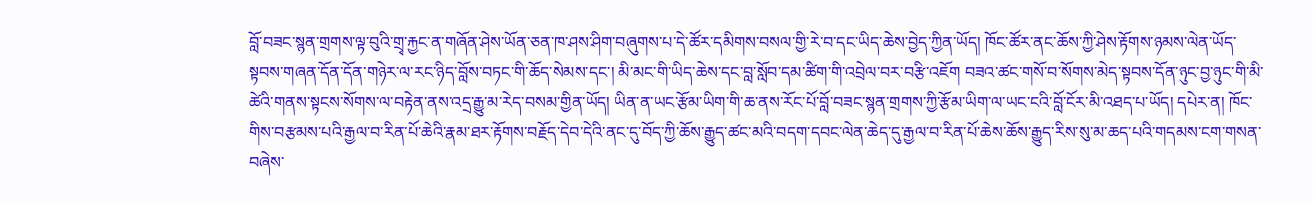བློ་བཟང་སྙན་གྲགས་ལྟ་བུའི་གྲྭ་རྐྱང་ན་གཞོན་ཤེས་ཡོན་ཅན་ཁ་ཤས་ཤིག་བཞུགས་པ་དེ་ཚོར་དམིགས་བསལ་གྱི་རེ་བ་དང་ཡིད་ཆེས་བྱེད་ཀྱིན་ཡོད། ཁོང་ཚོར་ནང་ཆོས་ཀྱི་ཤེས་རྟོགས་ཉམས་ལེན་ཡོད་སྟབས་གཞན་དོན་དོན་གཉེར་ལ་རང་ཉིད་བློས་བཏང་གི་ཆོད་སེམས་དང་། མི་མང་གི་ཡིད་ཆེས་དང་བླ་སློབ་དམ་ཚིག་གི་འབྲེལ་བར་བརྩི་འཇོག བཟའ་ཚང་གསོ་བ་སོགས་མེད་སྟབས་དོན་ཉུང་བྱ་ཉུང་གི་མི་ཚེའི་གནས་སྟངས་སོགས་ལ་བརྟེན་ནས་འདྲ་རྒྱུ་མ་རེད་བསམ་གྱིན་ཡོད། ཡིན་ན་ཡང་རྩོམ་ཡིག་གི་ཆ་ནས་རོང་པོ་བློ་བཟང་སྙན་གྲགས་ཀྱི་རྩོམ་ཡིག་ལ་ཡང་ངའི་བློ་ངོར་མི་འཐད་པ་ཡོད། དཔེར་ན། ཁོང་གིས་བརྩམས་པའི་རྒྱལ་བ་རིན་པོ་ཆེའི་རྣམ་ཐར་རྟོགས་བརྗོད་དེབ་དེའི་ནང་དུ་བོད་ཀྱི་ཆོས་རྒྱུད་ཚང་མའི་བདག་དབང་ལེན་ཆེད་དུ་རྒྱལ་བ་རིན་པོ་ཆེས་ཆོས་རྒྱུད་རིས་སུ་མ་ཆད་པའི་གདམས་ངག་གསན་བཞེས་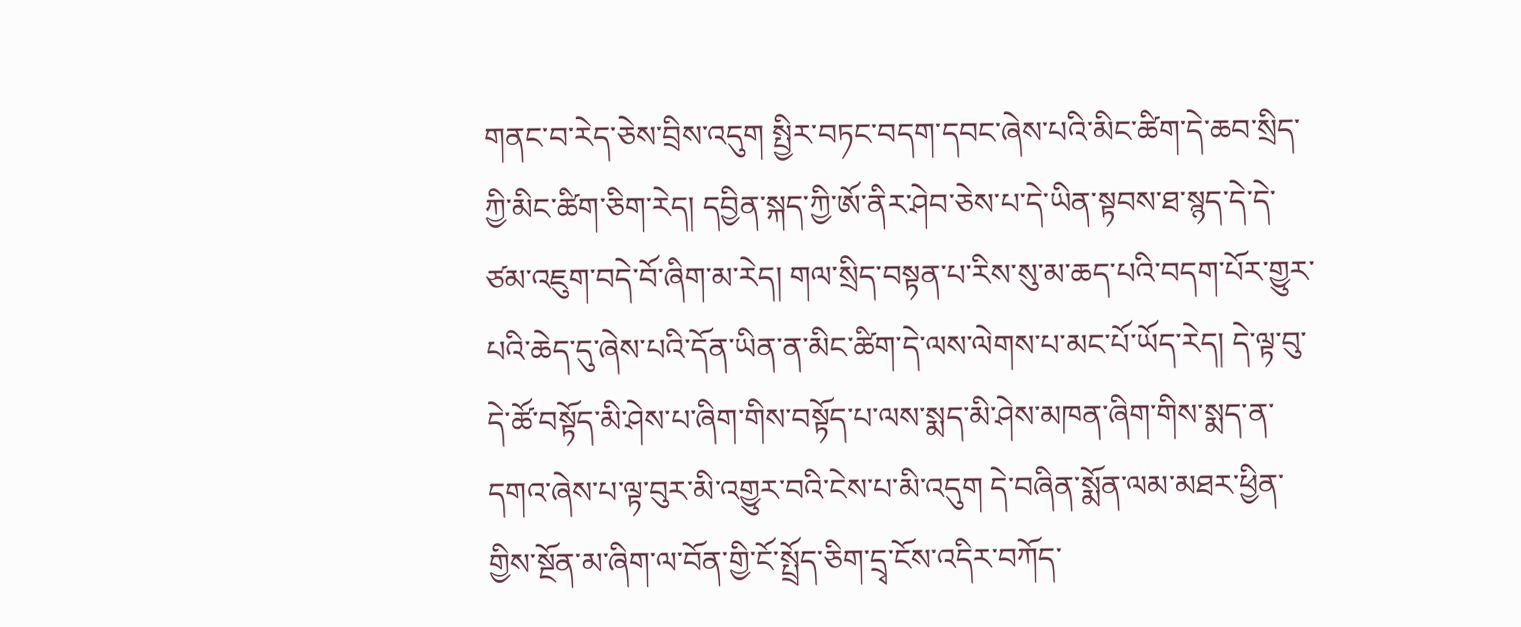གནང་བ་རེད་ཅེས་བྲིས་འདུག སྤྱིར་བཏང་བདག་དབང་ཞེས་པའི་མིང་ཚིག་དེ་ཆབ་སྲིད་ཀྱི་མིང་ཚིག་ཅིག་རེད། དབྱིན་སྐད་ཀྱི་ཨོ་ནིར་ཤེབ་ཅེས་པ་དེ་ཡིན་སྟབས་ཐ་སྙད་དེ་དེ་ཙམ་འཇུག་བདེ་བོ་ཞིག་མ་རེད། གལ་སྲིད་བསྟན་པ་རིས་སུ་མ་ཆད་པའི་བདག་པོར་གྱུར་པའི་ཆེད་དུ་ཞེས་པའི་དོན་ཡིན་ན་མིང་ཚིག་དེ་ལས་ལེགས་པ་མང་པོ་ཡོད་རེད། དེ་ལྟ་བུ་དེ་ཚོ་བསྟོད་མི་ཤེས་པ་ཞིག་གིས་བསྟོད་པ་ལས་སྨད་མི་ཤེས་མཁན་ཞིག་གིས་སྨད་ན་དགའ་ཞེས་པ་ལྟ་བུར་མི་འགྱུར་བའི་ངེས་པ་མི་འདུག དེ་བཞིན་སྨོན་ལམ་མཐར་ཕྱིན་གྱིས་སྔོན་མ་ཞིག་ལ་བོན་གྱི་ངོ་སྤྲོད་ཅིག་དྲྭ་ངོས་འདིར་བཀོད་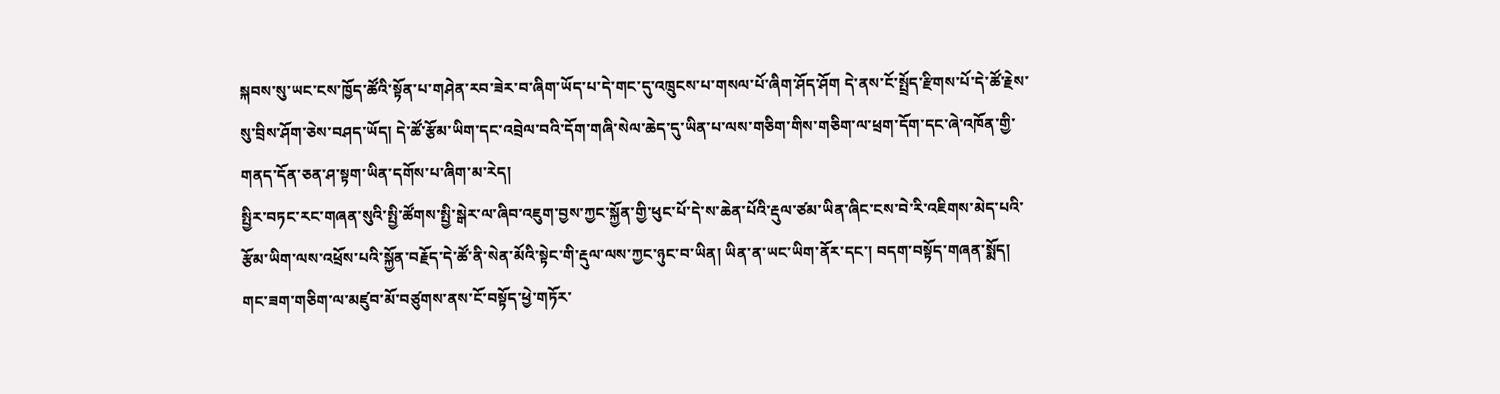སྐབས་སུ་ཡང་ངས་ཁྱོད་ཚོའི་སྟོན་པ་གཤེན་རབ་ཟེར་བ་ཞིག་ཡོད་པ་དེ་གང་དུ་འཁྲུངས་པ་གསལ་པོ་ཞིག་ཤོད་ཤོག དེ་ནས་ངོ་སྤྲོད་རྫིགས་པོ་དེ་ཚོ་རྗེས་སུ་བྲིས་ཤོག་ཅེས་བཤད་ཡོད། དེ་ཚོ་རྩོམ་ཡིག་དང་འབྲེལ་བའི་དོག་གཞི་སེལ་ཆེད་དུ་ཡིན་པ་ལས་གཅིག་གིས་གཅིག་ལ་ཕྲག་དོག་དང་ཞེ་འཁོན་གྱི་གནད་དོན་ཅན་ཤ་སྟག་ཡིན་དགོས་པ་ཞིག་མ་རེད།
སྤྱིར་བཏང་རང་གཞན་སུའི་སྤྱི་ཚོགས་སྤྱི་སྒེར་ལ་ཞིབ་འཇུག་བྱས་ཀྱང་སྐྱོན་གྱི་ཕུང་པོ་དེ་ས་ཆེན་པོའི་རྡུལ་ཙམ་ཡིན་ཞིང་ངས་བེ་རི་འཇིགས་མེད་པའི་རྩོམ་ཡིག་ལས་འཕྲོས་པའི་སྐྱོན་བརྗོད་དེ་ཚོ་ནི་སེན་མོའི་སྟེང་གི་རྡུལ་ལས་ཀྱང་ཉུང་བ་ཡིན། ཡིན་ན་ཡང་ཡིག་ནོར་དང་། བདག་བསྟོད་གཞན་སྨོད། གང་ཟག་གཅིག་ལ་མཛུབ་མོ་བཙུགས་ནས་ངོ་བསྟོད་ཕྱེ་གཏོར་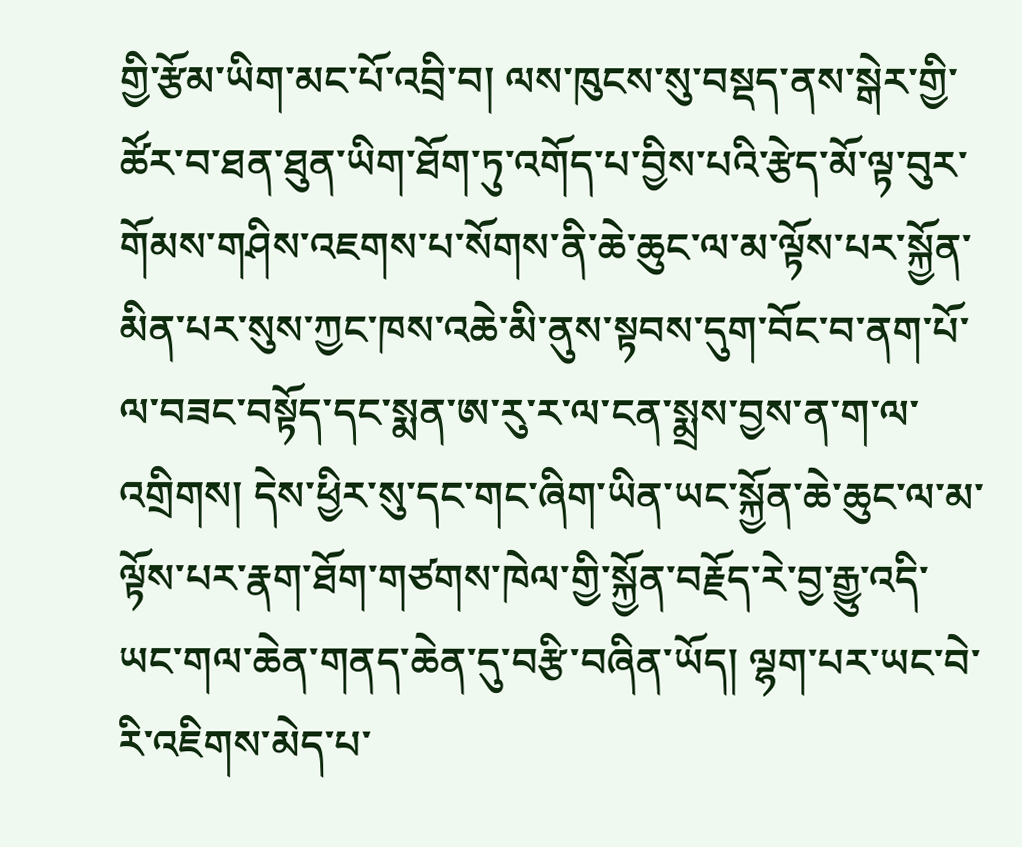གྱི་རྩོམ་ཡིག་མང་པོ་འབྲི་བ། ལས་ཁུངས་སུ་བསྡད་ནས་སྒེར་གྱི་ཚོར་བ་ཐན་ཐུན་ཡིག་ཐོག་ཏུ་འགོད་པ་བྱིས་པའི་རྩེད་མོ་ལྟ་བུར་གོམས་གཤིས་འཇགས་པ་སོགས་ནི་ཆེ་ཆུང་ལ་མ་ལྟོས་པར་སྐྱོན་མིན་པར་སུས་ཀྱང་ཁས་འཆེ་མི་ནུས་སྟབས་དུག་བོང་བ་ནག་པོ་ལ་བཟང་བསྟོད་དང་སྨན་ཨ་རུ་ར་ལ་ངན་སྨྲས་བྱས་ན་ག་ལ་འགྲིགས། དེས་ཕྱིར་སུ་དང་གང་ཞིག་ཡིན་ཡང་སྐྱོན་ཆེ་ཆུང་ལ་མ་ལྟོས་པར་རྣག་ཐོག་གཙགས་ཁེལ་གྱི་སྐྱོན་བརྗོད་རེ་བྱ་རྒྱུ་འདི་ཡང་གལ་ཆེན་གནད་ཆེན་དུ་བརྩི་བཞིན་ཡོད། ལྷག་པར་ཡང་བེ་རི་འཇིགས་མེད་པ་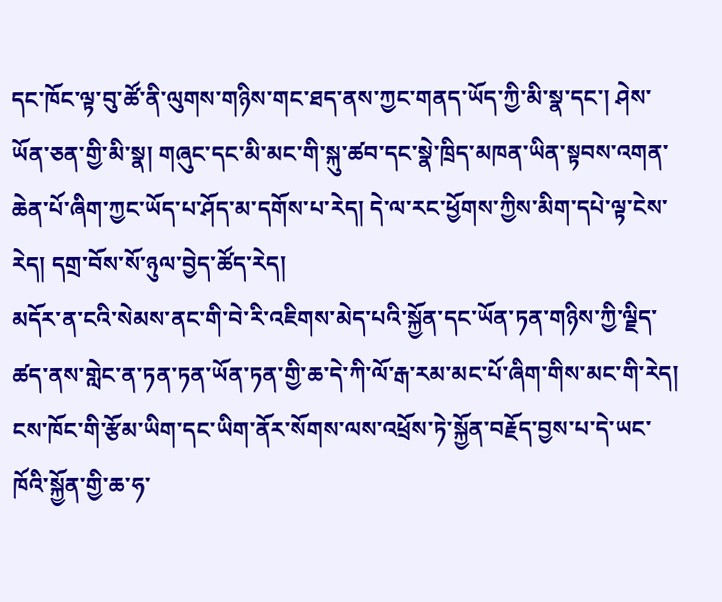དང་ཁོང་ལྟ་བུ་ཚོ་ནི་ལུགས་གཉིས་གང་ཐད་ནས་ཀྱང་གནད་ཡོད་ཀྱི་མི་སྣ་དང་། ཤེས་ཡོན་ཅན་གྱི་མི་སྣ། གཞུང་དང་མི་མང་གི་སྐུ་ཚབ་དང་སྣེ་ཁྲིད་མཁན་ཡིན་སྟབས་འགན་ཆེན་པོ་ཞིག་ཀྱང་ཡོད་པ་ཤོད་མ་དགོས་པ་རེད། དེ་ལ་རང་ཕྱོགས་ཀྱིས་མིག་དཔེ་ལྟ་ངེས་རེད། དགྲ་བོས་སོ་ཉུལ་བྱེད་ཚོད་རེད།
མདོར་ན་ངའི་སེམས་ནང་གི་བེ་རི་འཇིགས་མེད་པའི་སྐྱོན་དང་ཡོན་ཏན་གཉིས་ཀྱི་ལྗིད་ཚད་ནས་གླེང་ན་ཏན་ཏན་ཡོན་ཏན་གྱི་ཆ་དེ་ཀི་ལོ་རྒ་རམ་མང་པོ་ཞིག་གིས་མང་གི་རེད། ངས་ཁོང་གི་རྩོམ་ཡིག་དང་ཡིག་ནོར་སོགས་ལས་འཕྲོས་ཏེ་སྐྱོན་བརྗོད་བྱས་པ་དེ་ཡང་ཁོའི་སྐྱོན་གྱི་ཆ་ཧ་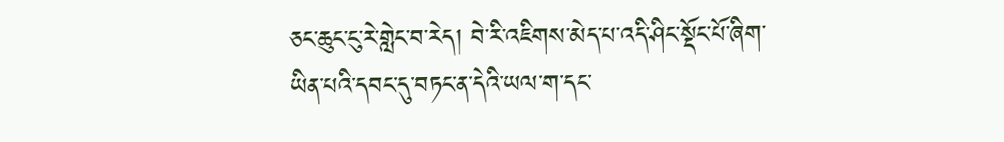ཅང་ཆུང་ངུ་རེ་གླེང་བ་རེད། བེ་རི་འཇིགས་མེད་པ་འདི་ཤིང་སྡོང་པོ་ཞིག་ཡིན་པའི་དབང་དུ་བཏང་ན་དེའི་ཡལ་ག་དང་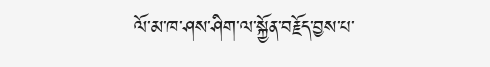ལོ་མ་ཁ་ཤས་ཤིག་ལ་སྐྱོན་བརྗོད་བྱས་པ་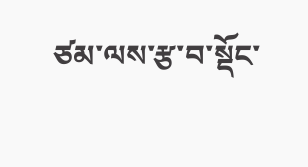ཙམ་ལས་རྩ་བ་སྡོང་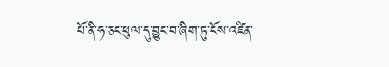པོ་ནི་ཧ་ཅང་ཕུལ་དུ་བྱུང་བ་ཞིག་ཏུ་ངོས་འཛིན་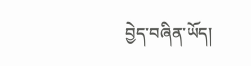བྱེད་བཞིན་ཡོད།